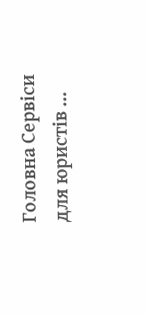Головна Сервіси для юристів ...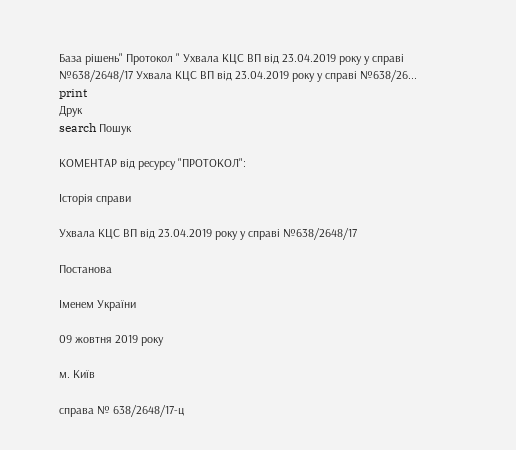База рішень" Протокол " Ухвала КЦС ВП від 23.04.2019 року у справі №638/2648/17 Ухвала КЦС ВП від 23.04.2019 року у справі №638/26...
print
Друк
search Пошук

КОМЕНТАР від ресурсу "ПРОТОКОЛ":

Історія справи

Ухвала КЦС ВП від 23.04.2019 року у справі №638/2648/17

Постанова

Іменем України

09 жовтня 2019 року

м. Київ

справа № 638/2648/17-ц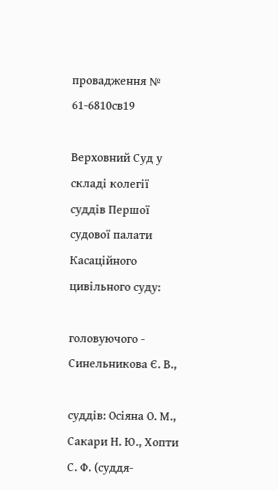провадження № 61-6810св19

Верховний Суд у складі колегії суддів Першої судової палати Касаційного цивільного суду:

головуючого - Синельникова Є. В.,

суддів: Осіяна О. М., Сакари Н. Ю., Хопти С. Ф. (суддя-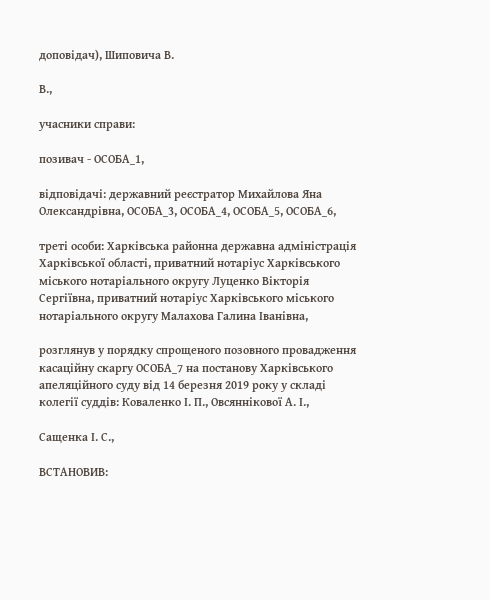доповідач), Шиповича В.

В.,

учасники справи:

позивач - ОСОБА_1,

відповідачі: державний реєстратор Михайлова Яна Олександрівна, ОСОБА_3, ОСОБА_4, ОСОБА_5, ОСОБА_6,

треті особи: Харківська районна державна адміністрація Харківської області, приватний нотаріус Харківського міського нотаріального округу Луценко Вікторія Сергіївна, приватний нотаріус Харківського міського нотаріального округу Малахова Галина Іванівна,

розглянув у порядку спрощеного позовного провадження касаційну скаргу ОСОБА_7 на постанову Харківського апеляційного суду від 14 березня 2019 року у складі колегії суддів: Коваленко І. П., Овсяннікової А. І.,

Сащенка І. С.,

ВСТАНОВИВ: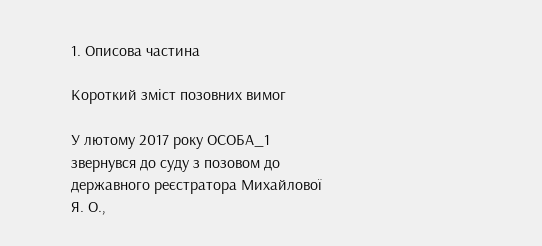1. Описова частина

Короткий зміст позовних вимог

У лютому 2017 року ОСОБА_1 звернувся до суду з позовом до державного реєстратора Михайлової Я. О.,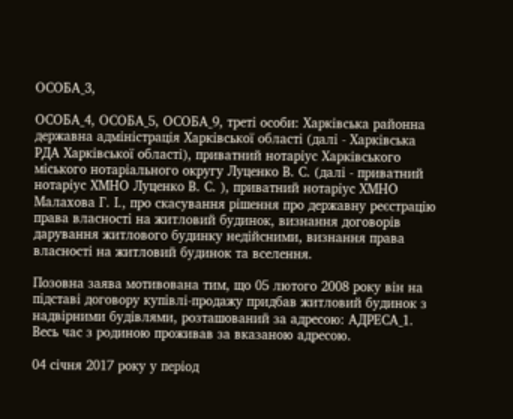ОСОБА_3,

ОСОБА_4, ОСОБА_5, ОСОБА_9, треті особи: Харківська районна державна адміністрація Харківської області (далі - Харківська РДА Харківської області), приватний нотаріус Харківського міського нотаріального округу Луценко В. С. (далі - приватний нотаріус ХМНО Луценко В. С. ), приватний нотаріус ХМНО Малахова Г. І., про скасування рішення про державну реєстрацію права власності на житловий будинок, визнання договорів дарування житлового будинку недійсними, визнання права власності на житловий будинок та вселення.

Позовна заява мотивована тим, що 05 лютого 2008 року він на підставі договору купівлі-продажу придбав житловий будинок з надвірними будівлями, розташований за адресою: АДРЕСА_1. Весь час з родиною проживав за вказаною адресою.

04 січня 2017 року у період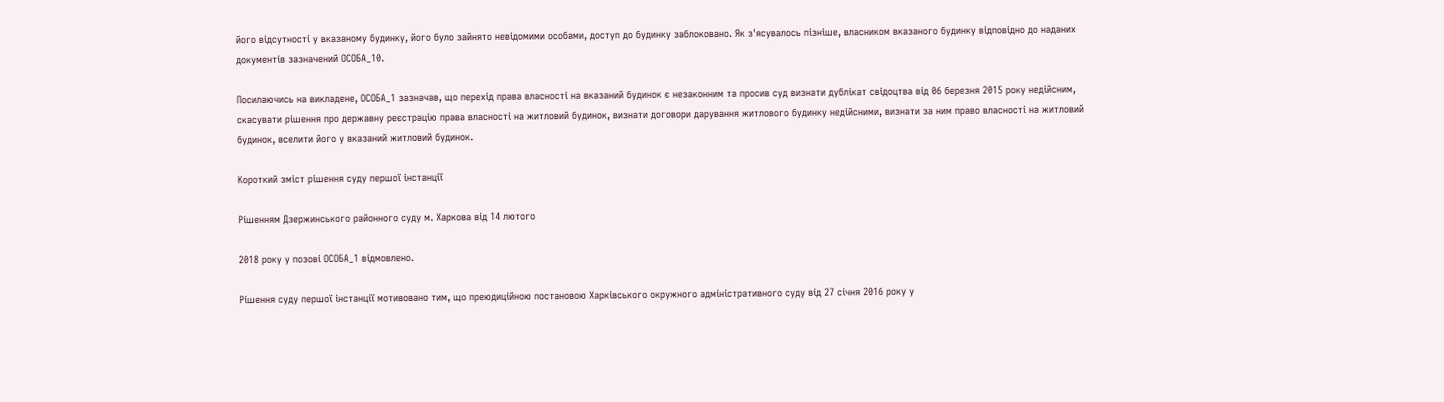його відсутності у вказаному будинку, його було зайнято невідомими особами, доступ до будинку заблоковано. Як з'ясувалось пізніше, власником вказаного будинку відповідно до наданих документів зазначений ОСОБА_10.

Посилаючись на викладене, ОСОБА_1 зазначав, що перехід права власності на вказаний будинок є незаконним та просив суд визнати дублікат свідоцтва від 06 березня 2015 року недійсним, скасувати рішення про державну реєстрацію права власності на житловий будинок, визнати договори дарування житлового будинку недійсними, визнати за ним право власності на житловий будинок, вселити його у вказаний житловий будинок.

Короткий зміст рішення суду першої інстанції

Рішенням Дзержинського районного суду м. Харкова від 14 лютого

2018 року у позові ОСОБА_1 відмовлено.

Рішення суду першої інстанції мотивовано тим, що преюдиційною постановою Харківського окружного адміністративного суду від 27 січня 2016 року у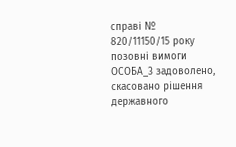справі № 820/11150/15 року позовні вимоги ОСОБА_3 задоволено, скасовано рішення державного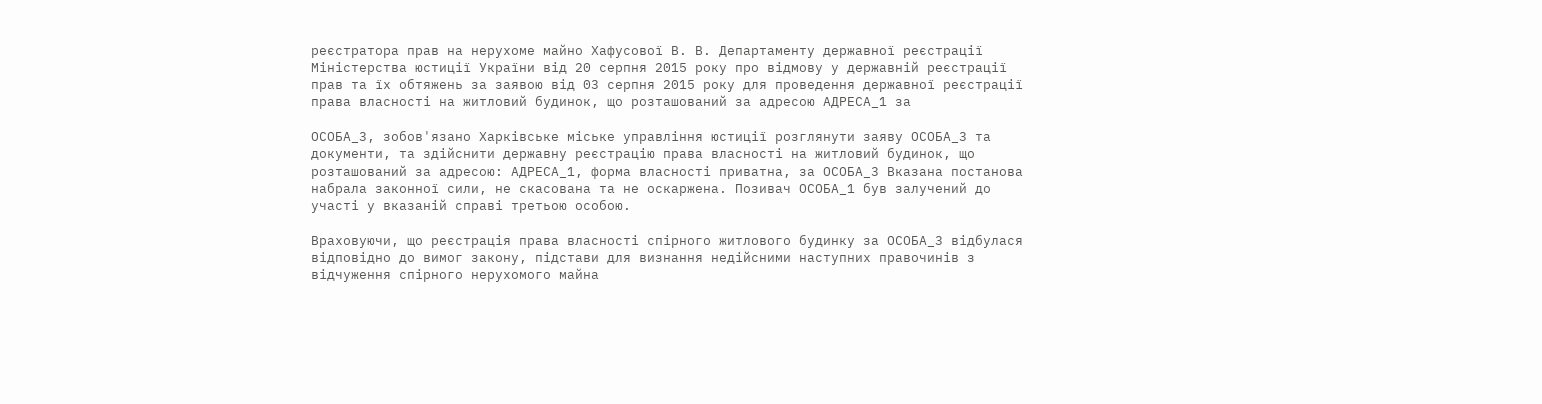реєстратора прав на нерухоме майно Хафусової В. В. Департаменту державної реєстрації Міністерства юстиції України від 20 серпня 2015 року про відмову у державній реєстрації прав та їх обтяжень за заявою від 03 серпня 2015 року для проведення державної реєстрації права власності на житловий будинок, що розташований за адресою АДРЕСА_1 за

ОСОБА_3, зобов'язано Харківське міське управління юстиції розглянути заяву ОСОБА_3 та документи, та здійснити державну реєстрацію права власності на житловий будинок, що розташований за адресою: АДРЕСА_1, форма власності приватна, за ОСОБА_3 Вказана постанова набрала законної сили, не скасована та не оскаржена. Позивач ОСОБА_1 був залучений до участі у вказаній справі третьою особою.

Враховуючи, що реєстрація права власності спірного житлового будинку за ОСОБА_3 відбулася відповідно до вимог закону, підстави для визнання недійсними наступних правочинів з відчуження спірного нерухомого майна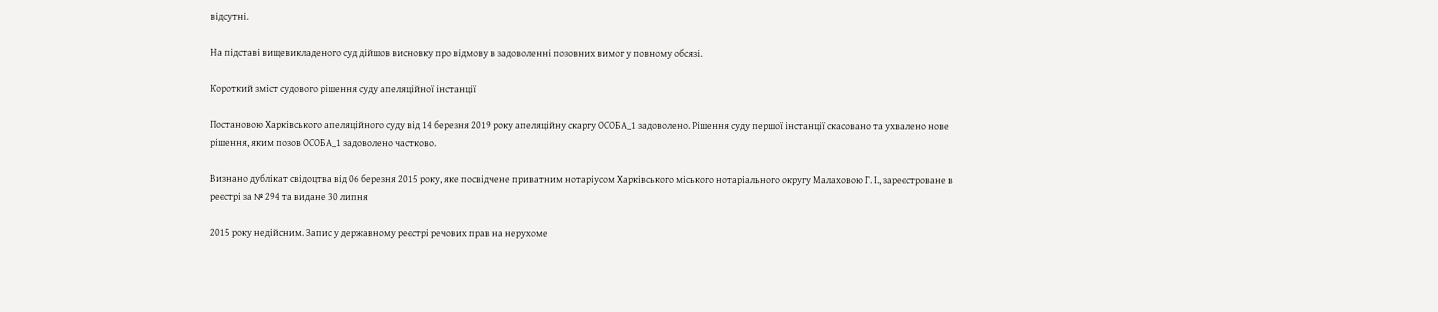відсутні.

На підставі вищевикладеного суд дійшов висновку про відмову в задоволенні позовних вимог у повному обсязі.

Короткий зміст судового рішення суду апеляційної інстанції

Постановою Харківського апеляційного суду від 14 березня 2019 року апеляційну скаргу ОСОБА_1 задоволено. Рішення суду першої інстанції скасовано та ухвалено нове рішення, яким позов ОСОБА_1 задоволено частково.

Визнано дублікат свідоцтва від 06 березня 2015 року, яке посвідчене приватним нотаріусом Харківського міського нотаріального округу Малаховою Г. І., зареєстроване в реєстрі за № 294 та видане 30 липня

2015 року недійсним. Запис у державному реєстрі речових прав на нерухоме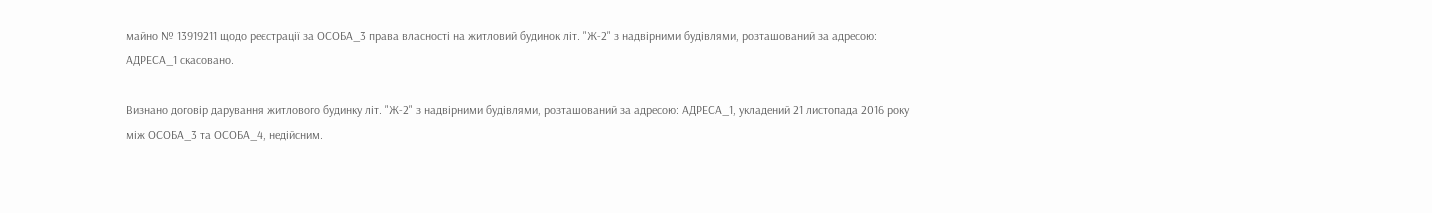майно № 13919211 щодо реєстрації за ОСОБА_3 права власності на житловий будинок літ. "Ж-2" з надвірними будівлями, розташований за адресою: АДРЕСА_1 скасовано.

Визнано договір дарування житлового будинку літ. "Ж-2" з надвірними будівлями, розташований за адресою: АДРЕСА_1, укладений 21 листопада 2016 року між ОСОБА_3 та ОСОБА_4, недійсним.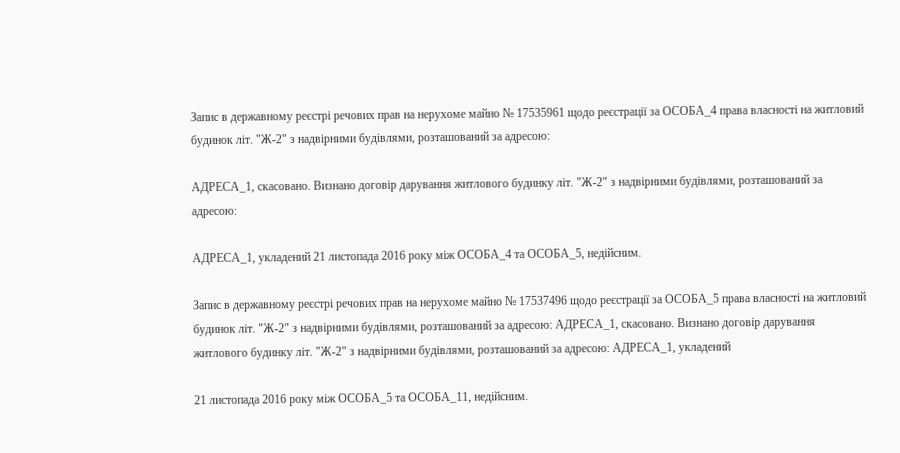Запис в державному реєстрі речових прав на нерухоме майно № 17535961 щодо реєстрації за ОСОБА_4 права власності на житловий будинок літ. "Ж-2" з надвірними будівлями, розташований за адресою:

АДРЕСА_1, скасовано. Визнано договір дарування житлового будинку літ. "Ж-2" з надвірними будівлями, розташований за адресою:

АДРЕСА_1, укладений 21 листопада 2016 року між ОСОБА_4 та ОСОБА_5, недійсним.

Запис в державному реєстрі речових прав на нерухоме майно № 17537496 щодо реєстрації за ОСОБА_5 права власності на житловий будинок літ. "Ж-2" з надвірними будівлями, розташований за адресою: АДРЕСА_1, скасовано. Визнано договір дарування житлового будинку літ. "Ж-2" з надвірними будівлями, розташований за адресою: АДРЕСА_1, укладений

21 листопада 2016 року між ОСОБА_5 та ОСОБА_11, недійсним.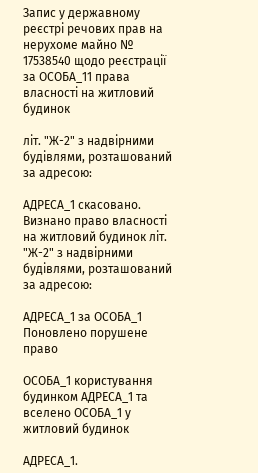Запис у державному реєстрі речових прав на нерухоме майно № 17538540 щодо реєстрації за ОСОБА_11 права власності на житловий будинок

літ. "Ж-2" з надвірними будівлями, розташований за адресою:

АДРЕСА_1 скасовано. Визнано право власності на житловий будинок літ. "Ж-2" з надвірними будівлями, розташований за адресою:

АДРЕСА_1 за ОСОБА_1 Поновлено порушене право

ОСОБА_1 користування будинком АДРЕСА_1 та вселено ОСОБА_1 у житловий будинок

АДРЕСА_1.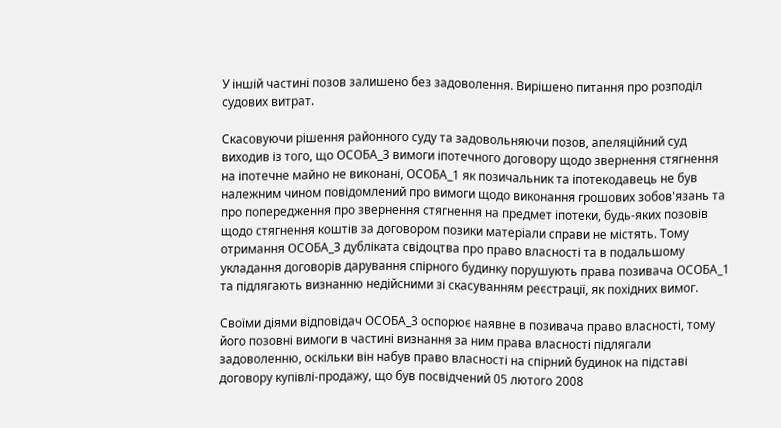У іншій частині позов залишено без задоволення. Вирішено питання про розподіл судових витрат.

Скасовуючи рішення районного суду та задовольняючи позов, апеляційний суд виходив із того, що ОСОБА_3 вимоги іпотечного договору щодо звернення стягнення на іпотечне майно не виконані, ОСОБА_1 як позичальник та іпотекодавець не був належним чином повідомлений про вимоги щодо виконання грошових зобов'язань та про попередження про звернення стягнення на предмет іпотеки, будь-яких позовів щодо стягнення коштів за договором позики матеріали справи не містять. Тому отримання ОСОБА_3 дубліката свідоцтва про право власності та в подальшому укладання договорів дарування спірного будинку порушують права позивача ОСОБА_1 та підлягають визнанню недійсними зі скасуванням реєстрації, як похідних вимог.

Своїми діями відповідач ОСОБА_3 оспорює наявне в позивача право власності, тому його позовні вимоги в частині визнання за ним права власності підлягали задоволенню, оскільки він набув право власності на спірний будинок на підставі договору купівлі-продажу, що був посвідчений 05 лютого 2008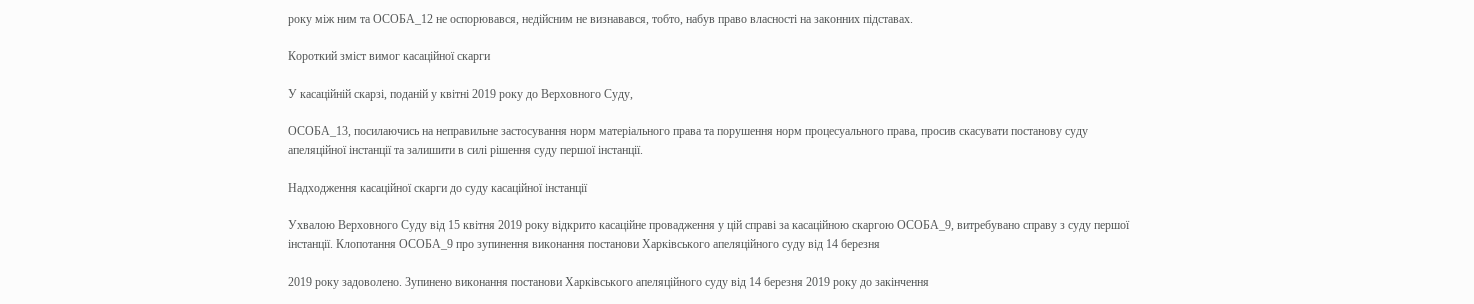року між ним та ОСОБА_12 не оспорювався, недійсним не визнавався, тобто, набув право власності на законних підставах.

Короткий зміст вимог касаційної скарги

У касаційній скарзі, поданій у квітні 2019 року до Верховного Суду,

ОСОБА_13, посилаючись на неправильне застосування норм матеріального права та порушення норм процесуального права, просив скасувати постанову суду апеляційної інстанції та залишити в силі рішення суду першої інстанції.

Надходження касаційної скарги до суду касаційної інстанції

Ухвалою Верховного Суду від 15 квітня 2019 року відкрито касаційне провадження у цій справі за касаційною скаргою ОСОБА_9, витребувано справу з суду першої інстанції. Клопотання ОСОБА_9 про зупинення виконання постанови Харківського апеляційного суду від 14 березня

2019 року задоволено. Зупинено виконання постанови Харківського апеляційного суду від 14 березня 2019 року до закінчення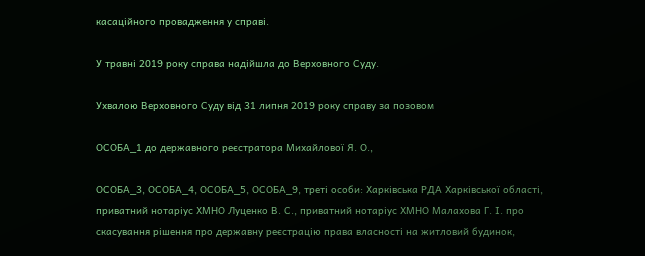касаційного провадження у справі.

У травні 2019 року справа надійшла до Верховного Суду.

Ухвалою Верховного Суду від 31 липня 2019 року справу за позовом

ОСОБА_1 до державного реєстратора Михайлової Я. О.,

ОСОБА_3, ОСОБА_4, ОСОБА_5, ОСОБА_9, треті особи: Харківська РДА Харківської області, приватний нотаріус ХМНО Луценко В. С., приватний нотаріус ХМНО Малахова Г. І. про скасування рішення про державну реєстрацію права власності на житловий будинок,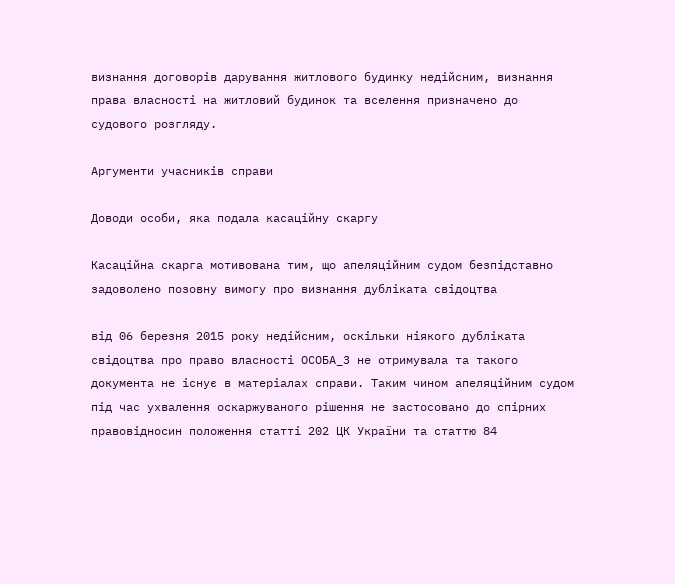визнання договорів дарування житлового будинку недійсним, визнання права власності на житловий будинок та вселення призначено до судового розгляду.

Аргументи учасників справи

Доводи особи, яка подала касаційну скаргу

Касаційна скарга мотивована тим, що апеляційним судом безпідставно задоволено позовну вимогу про визнання дубліката свідоцтва

від 06 березня 2015 року недійсним, оскільки ніякого дубліката свідоцтва про право власності ОСОБА_3 не отримувала та такого документа не існує в матеріалах справи. Таким чином апеляційним судом під час ухвалення оскаржуваного рішення не застосовано до спірних правовідносин положення статті 202 ЦК України та статтю 84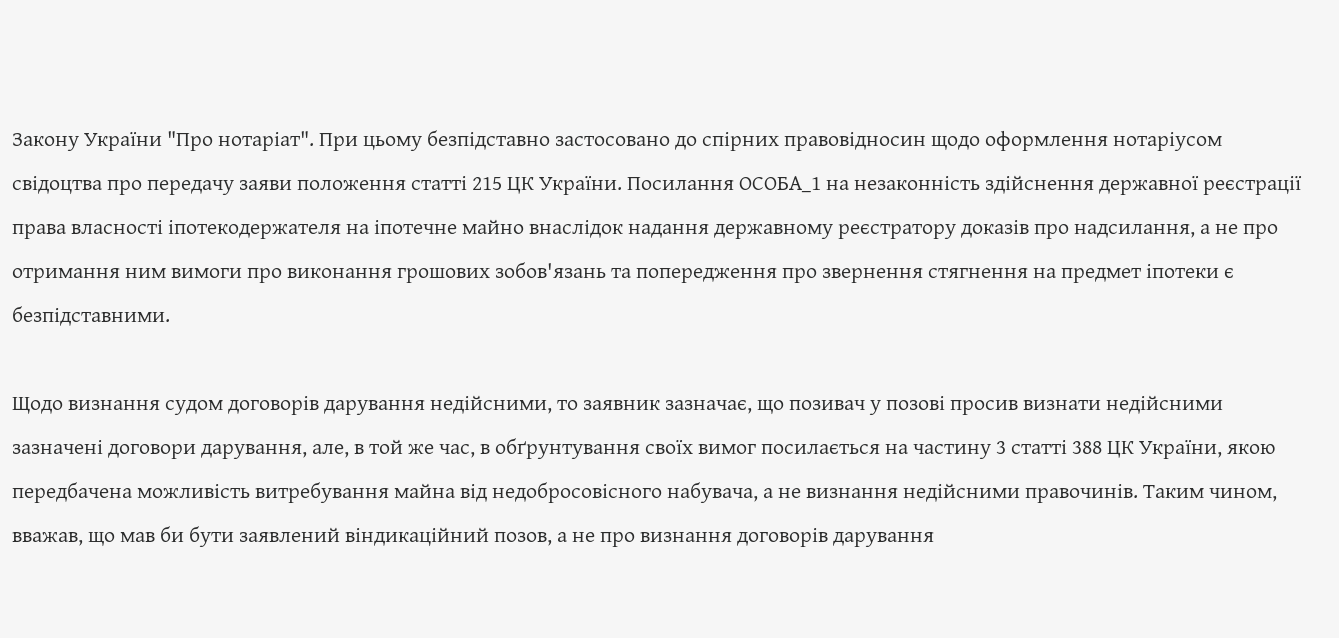Закону України "Про нотаріат". При цьому безпідставно застосовано до спірних правовідносин щодо оформлення нотаріусом свідоцтва про передачу заяви положення статті 215 ЦК України. Посилання ОСОБА_1 на незаконність здійснення державної реєстрації права власності іпотекодержателя на іпотечне майно внаслідок надання державному реєстратору доказів про надсилання, а не про отримання ним вимоги про виконання грошових зобов'язань та попередження про звернення стягнення на предмет іпотеки є безпідставними.

Щодо визнання судом договорів дарування недійсними, то заявник зазначає, що позивач у позові просив визнати недійсними зазначені договори дарування, але, в той же час, в обґрунтування своїх вимог посилається на частину 3 статті 388 ЦК України, якою передбачена можливість витребування майна від недобросовісного набувача, а не визнання недійсними правочинів. Таким чином, вважав, що мав би бути заявлений віндикаційний позов, а не про визнання договорів дарування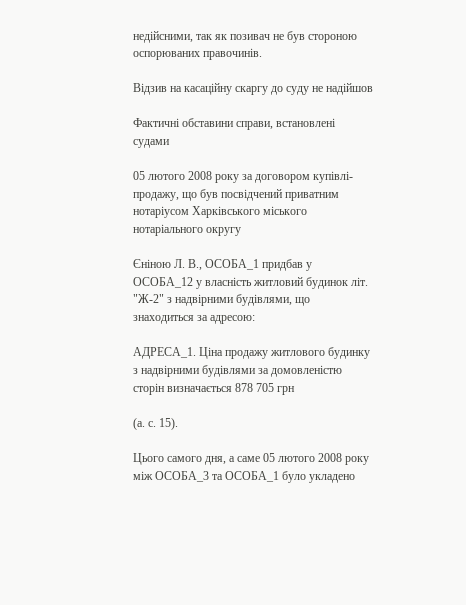недійсними, так як позивач не був стороною оспорюваних правочинів.

Відзив на касаційну скаргу до суду не надійшов

Фактичні обставини справи, встановлені судами

05 лютого 2008 року за договором купівлі-продажу, що був посвідчений приватним нотаріусом Харківського міського нотаріального округу

Єніною Л. В., ОСОБА_1 придбав у ОСОБА_12 у власність житловий будинок літ. "Ж-2" з надвірними будівлями, що знаходиться за адресою:

АДРЕСА_1. Ціна продажу житлового будинку з надвірними будівлями за домовленістю сторін визначається 878 705 грн

(а. с. 15).

Цього самого дня, а саме 05 лютого 2008 року між ОСОБА_3 та ОСОБА_1 було укладено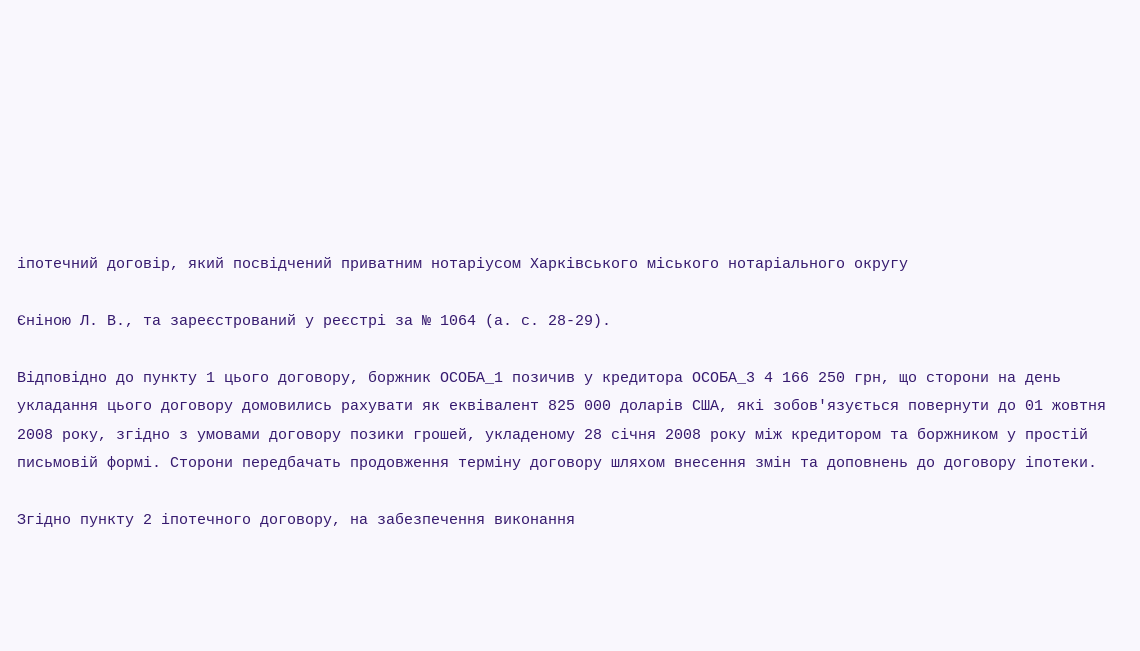іпотечний договір, який посвідчений приватним нотаріусом Харківського міського нотаріального округу

Єніною Л. В., та зареєстрований у реєстрі за № 1064 (а. с. 28-29).

Відповідно до пункту 1 цього договору, боржник ОСОБА_1 позичив у кредитора ОСОБА_3 4 166 250 грн, що сторони на день укладання цього договору домовились рахувати як еквівалент 825 000 доларів США, які зобов'язується повернути до 01 жовтня 2008 року, згідно з умовами договору позики грошей, укладеному 28 січня 2008 року між кредитором та боржником у простій письмовій формі. Сторони передбачать продовження терміну договору шляхом внесення змін та доповнень до договору іпотеки.

Згідно пункту 2 іпотечного договору, на забезпечення виконання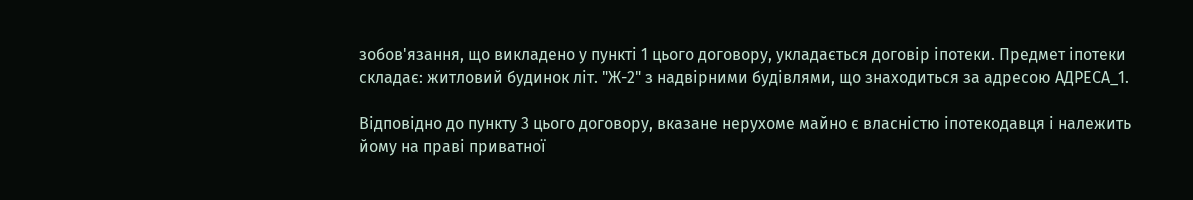зобов'язання, що викладено у пункті 1 цього договору, укладається договір іпотеки. Предмет іпотеки складає: житловий будинок літ. "Ж-2" з надвірними будівлями, що знаходиться за адресою АДРЕСА_1.

Відповідно до пункту 3 цього договору, вказане нерухоме майно є власністю іпотекодавця і належить йому на праві приватної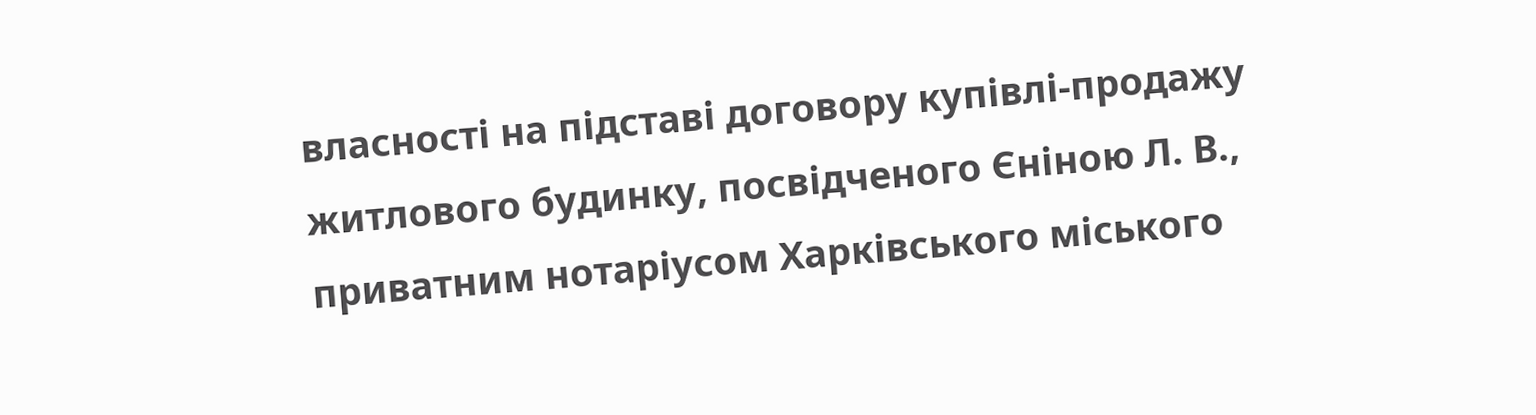власності на підставі договору купівлі-продажу житлового будинку, посвідченого Єніною Л. В., приватним нотаріусом Харківського міського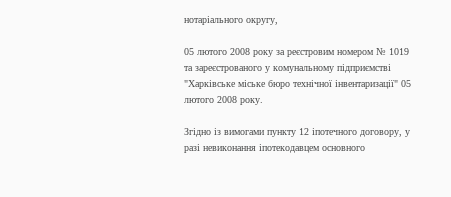нотаріального округу,

05 лютого 2008 року за реєстровим номером № 1019 та зареєстрованого у комунальному підприємстві "Харківське міське бюро технічної інвентаризації" 05 лютого 2008 року.

Згідно із вимогами пункту 12 іпотечного договору, у разі невиконання іпотекодавцем основного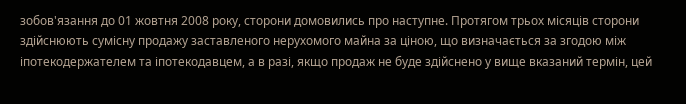зобов'язання до 01 жовтня 2008 року, сторони домовились про наступне. Протягом трьох місяців сторони здійснюють сумісну продажу заставленого нерухомого майна за ціною, що визначається за згодою між іпотекодержателем та іпотекодавцем, а в разі, якщо продаж не буде здійснено у вище вказаний термін, цей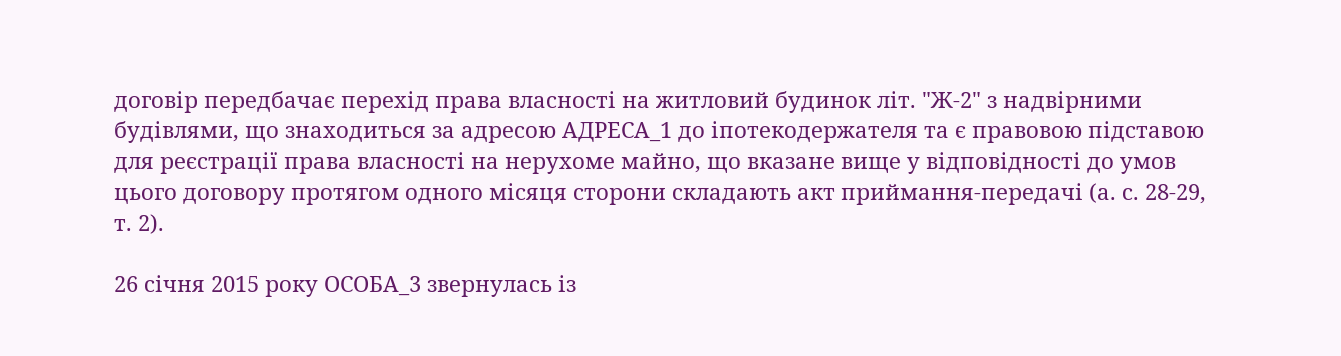договір передбачає перехід права власності на житловий будинок літ. "Ж-2" з надвірними будівлями, що знаходиться за адресою АДРЕСА_1 до іпотекодержателя та є правовою підставою для реєстрації права власності на нерухоме майно, що вказане вище у відповідності до умов цього договору протягом одного місяця сторони складають акт приймання-передачі (а. с. 28-29, т. 2).

26 січня 2015 року ОСОБА_3 звернулась із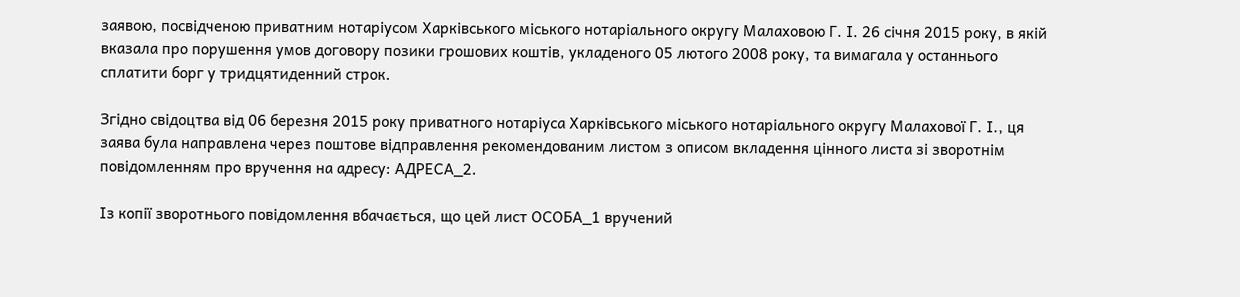заявою, посвідченою приватним нотаріусом Харківського міського нотаріального округу Малаховою Г. І. 26 січня 2015 року, в якій вказала про порушення умов договору позики грошових коштів, укладеного 05 лютого 2008 року, та вимагала у останнього сплатити борг у тридцятиденний строк.

Згідно свідоцтва від 06 березня 2015 року приватного нотаріуса Харківського міського нотаріального округу Малахової Г. І., ця заява була направлена через поштове відправлення рекомендованим листом з описом вкладення цінного листа зі зворотнім повідомленням про вручення на адресу: АДРЕСА_2.

Із копії зворотнього повідомлення вбачається, що цей лист ОСОБА_1 вручений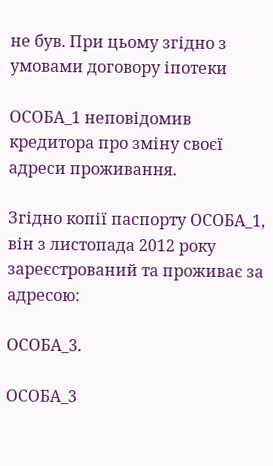не був. При цьому згідно з умовами договору іпотеки

ОСОБА_1 неповідомив кредитора про зміну своєї адреси проживання.

Згідно копії паспорту ОСОБА_1, він з листопада 2012 року зареєстрований та проживає за адресою:

ОСОБА_3.

ОСОБА_3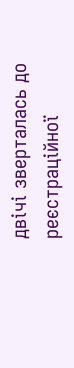двічі зверталась до реєстраційної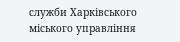служби Харківського міського управління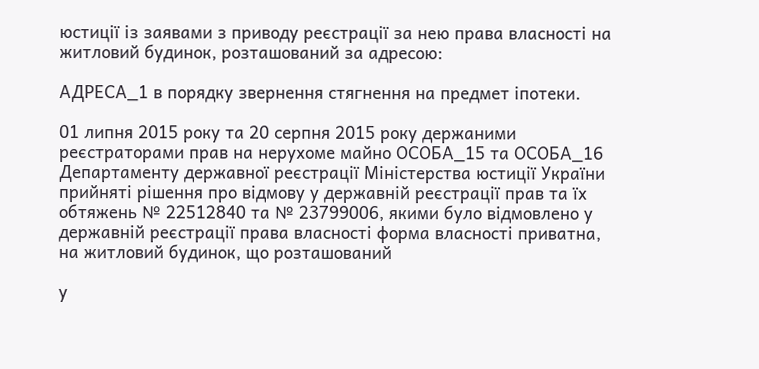юстиції із заявами з приводу реєстрації за нею права власності на житловий будинок, розташований за адресою:

АДРЕСА_1 в порядку звернення стягнення на предмет іпотеки.

01 липня 2015 року та 20 серпня 2015 року держаними реєстраторами прав на нерухоме майно ОСОБА_15 та ОСОБА_16 Департаменту державної реєстрації Міністерства юстиції України прийняті рішення про відмову у державній реєстрації прав та їх обтяжень № 22512840 та № 23799006, якими було відмовлено у державній реєстрації права власності форма власності приватна, на житловий будинок, що розташований

у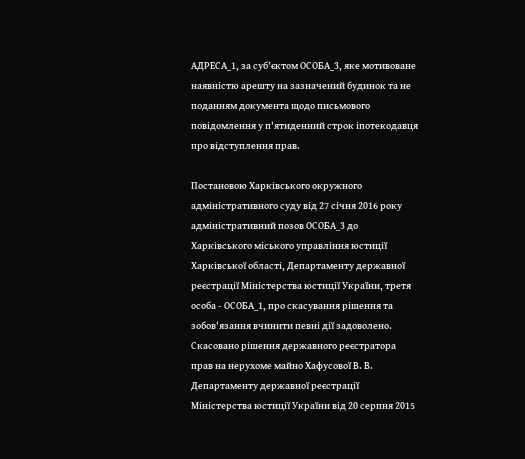АДРЕСА_1, за суб'єктом ОСОБА_3, яке мотивоване наявністю арешту на зазначений будинок та не поданням документа щодо письмового повідомлення у п'ятиденний строк іпотекодавця про відступлення прав.

Постановою Харківського окружного адміністративного суду від 27 січня 2016 року адміністративний позов ОСОБА_3 до Харківського міського управління юстиції Харківської області, Департаменту державної реєстрації Міністерства юстиції України, третя особа - ОСОБА_1, про скасування рішення та зобов'язання вчинити певні дії задоволено. Скасовано рішення державного реєстратора прав на нерухоме майно Хафусової В. В. Департаменту державної реєстрації Міністерства юстиції України від 20 серпня 2015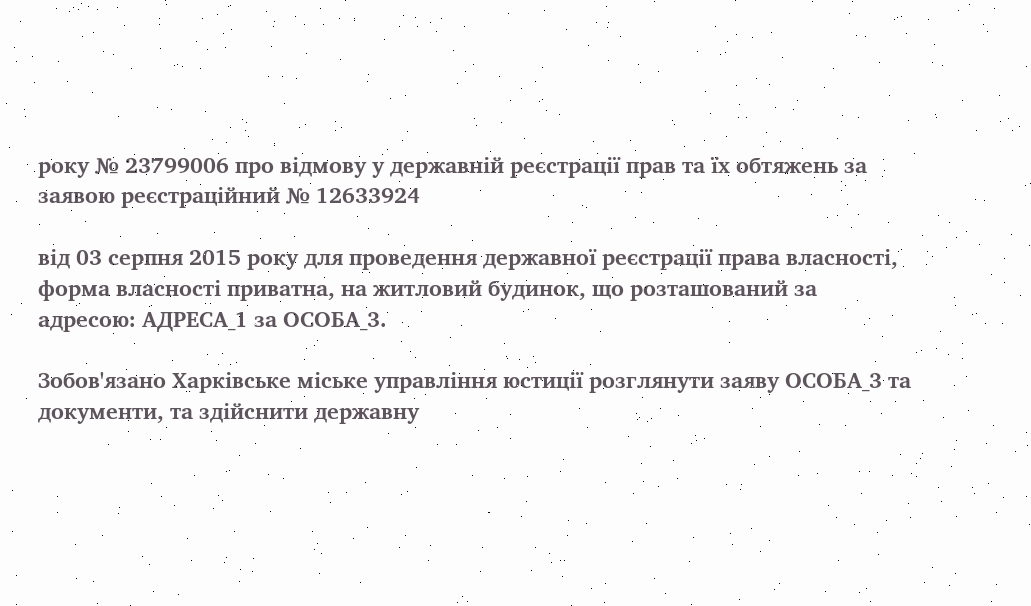року № 23799006 про відмову у державній реєстрації прав та їх обтяжень за заявою реєстраційний № 12633924

від 03 серпня 2015 року для проведення державної реєстрації права власності, форма власності приватна, на житловий будинок, що розташований за адресою: АДРЕСА_1 за ОСОБА_3.

Зобов'язано Харківське міське управління юстиції розглянути заяву ОСОБА_3 та документи, та здійснити державну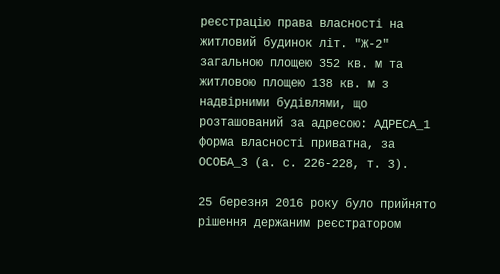реєстрацію права власності на житловий будинок літ. "Ж-2" загальною площею 352 кв. м та житловою площею 138 кв. м з надвірними будівлями, що розташований за адресою: АДРЕСА_1 форма власності приватна, за ОСОБА_3 (а. с. 226-228, т. 3).

25 березня 2016 року було прийнято рішення держаним реєстратором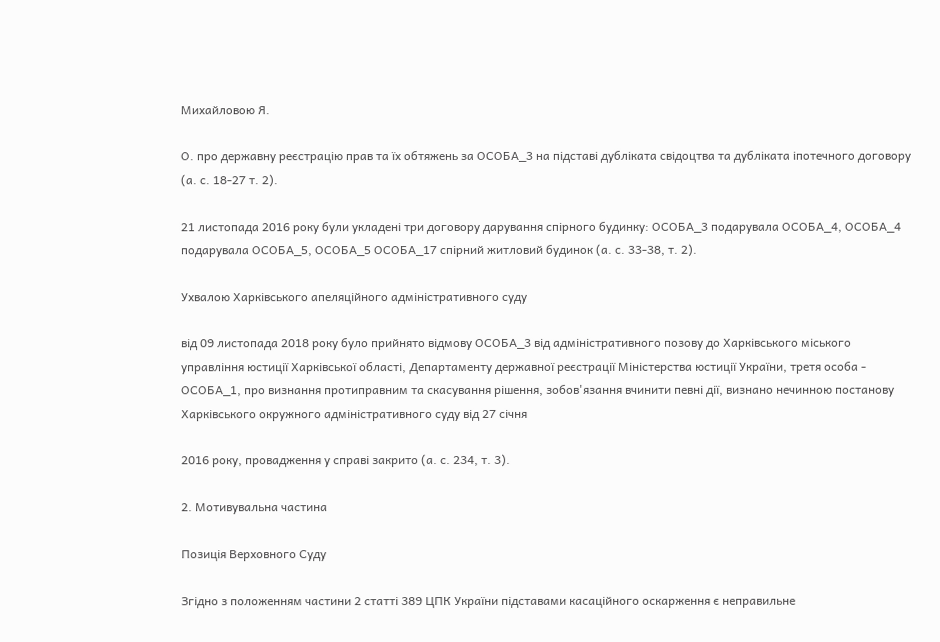Михайловою Я.

О. про державну реєстрацію прав та їх обтяжень за ОСОБА_3 на підставі дубліката свідоцтва та дубліката іпотечного договору (а. с. 18-27 т. 2).

21 листопада 2016 року були укладені три договору дарування спірного будинку: ОСОБА_3 подарувала ОСОБА_4, ОСОБА_4 подарувала ОСОБА_5, ОСОБА_5 ОСОБА_17 спірний житловий будинок (а. с. 33-38, т. 2).

Ухвалою Харківського апеляційного адміністративного суду

від 09 листопада 2018 року було прийнято відмову ОСОБА_3 від адміністративного позову до Харківського міського управління юстиції Харківської області, Департаменту державної реєстрації Міністерства юстиції України, третя особа - ОСОБА_1, про визнання протиправним та скасування рішення, зобов'язання вчинити певні дії, визнано нечинною постанову Харківського окружного адміністративного суду від 27 січня

2016 року, провадження у справі закрито (а. с. 234, т. 3).

2. Мотивувальна частина

Позиція Верховного Суду

Згідно з положенням частини 2 статті 389 ЦПК України підставами касаційного оскарження є неправильне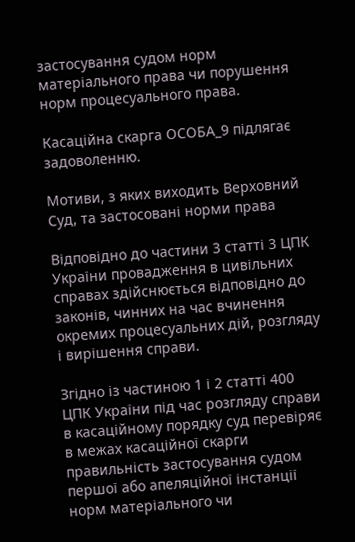застосування судом норм матеріального права чи порушення норм процесуального права.

Касаційна скарга ОСОБА_9 підлягає задоволенню.

Мотиви, з яких виходить Верховний Суд, та застосовані норми права

Відповідно до частини 3 статті 3 ЦПК України провадження в цивільних справах здійснюється відповідно до законів, чинних на час вчинення окремих процесуальних дій, розгляду і вирішення справи.

Згідно із частиною 1 і 2 статті 400 ЦПК України під час розгляду справи в касаційному порядку суд перевіряє в межах касаційної скарги правильність застосування судом першої або апеляційної інстанції норм матеріального чи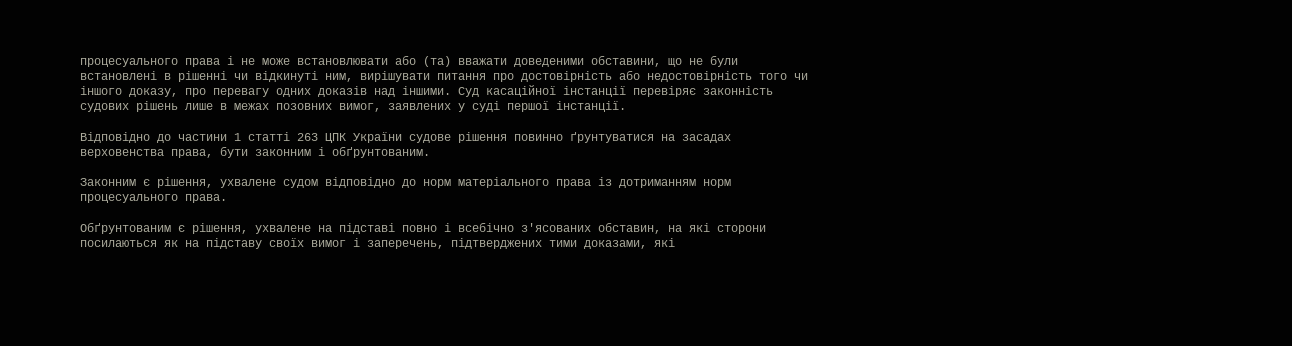процесуального права і не може встановлювати або (та) вважати доведеними обставини, що не були встановлені в рішенні чи відкинуті ним, вирішувати питання про достовірність або недостовірність того чи іншого доказу, про перевагу одних доказів над іншими. Суд касаційної інстанції перевіряє законність судових рішень лише в межах позовних вимог, заявлених у суді першої інстанції.

Відповідно до частини 1 статті 263 ЦПК України судове рішення повинно ґрунтуватися на засадах верховенства права, бути законним і обґрунтованим.

Законним є рішення, ухвалене судом відповідно до норм матеріального права із дотриманням норм процесуального права.

Обґрунтованим є рішення, ухвалене на підставі повно і всебічно з'ясованих обставин, на які сторони посилаються як на підставу своїх вимог і заперечень, підтверджених тими доказами, які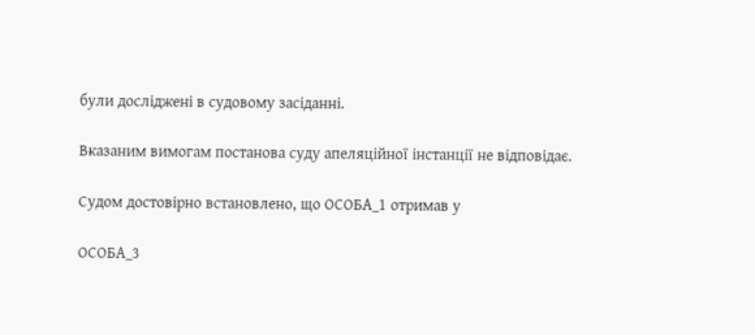були досліджені в судовому засіданні.

Вказаним вимогам постанова суду апеляційної інстанції не відповідає.

Судом достовірно встановлено, що ОСОБА_1 отримав у

ОСОБА_3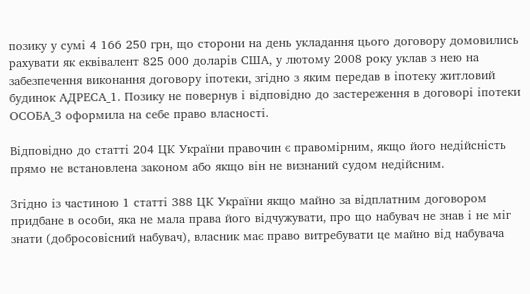позику у сумі 4 166 250 грн, що сторони на день укладання цього договору домовились рахувати як еквівалент 825 000 доларів США, у лютому 2008 року уклав з нею на забезпечення виконання договору іпотеки, згідно з яким передав в іпотеку житловий будинок АДРЕСА_1. Позику не повернув і відповідно до застереження в договорі іпотеки ОСОБА_3 оформила на себе право власності.

Відповідно до статті 204 ЦК України правочин є правомірним, якщо його недійсність прямо не встановлена законом або якщо він не визнаний судом недійсним.

Згідно із частиною 1 статті 388 ЦК України якщо майно за відплатним договором придбане в особи, яка не мала права його відчужувати, про що набувач не знав і не міг знати (добросовісний набувач), власник має право витребувати це майно від набувача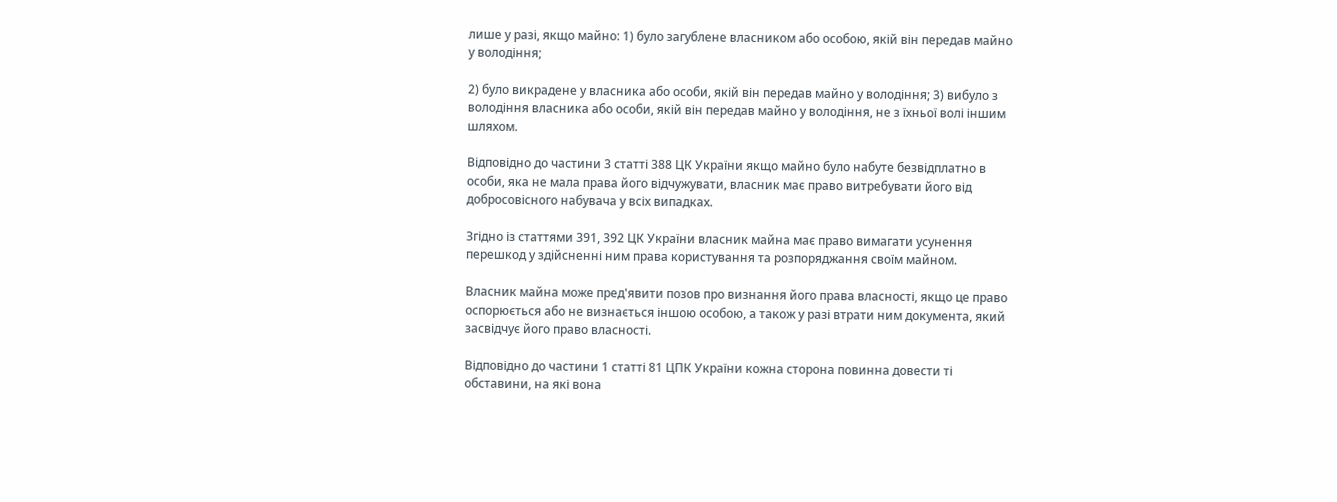лише у разі, якщо майно: 1) було загублене власником або особою, якій він передав майно у володіння;

2) було викрадене у власника або особи, якій він передав майно у володіння; 3) вибуло з володіння власника або особи, якій він передав майно у володіння, не з їхньої волі іншим шляхом.

Відповідно до частини 3 статті 388 ЦК України якщо майно було набуте безвідплатно в особи, яка не мала права його відчужувати, власник має право витребувати його від добросовісного набувача у всіх випадках.

Згідно із статтями 391, 392 ЦК України власник майна має право вимагати усунення перешкод у здійсненні ним права користування та розпоряджання своїм майном.

Власник майна може пред'явити позов про визнання його права власності, якщо це право оспорюється або не визнається іншою особою, а також у разі втрати ним документа, який засвідчує його право власності.

Відповідно до частини 1 статті 81 ЦПК України кожна сторона повинна довести ті обставини, на які вона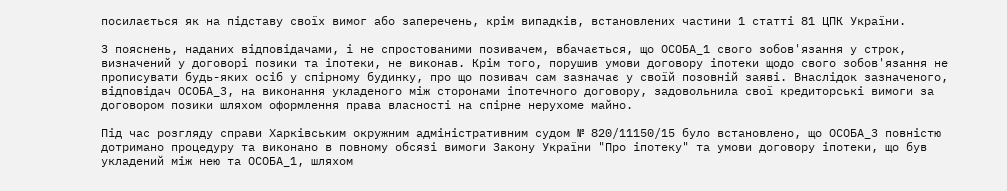посилається як на підставу своїх вимог або заперечень, крім випадків, встановлених частини 1 статті 81 ЦПК України.

З пояснень, наданих відповідачами, і не спростованими позивачем, вбачається, що ОСОБА_1 свого зобов'язання у строк, визначений у договорі позики та іпотеки, не виконав. Крім того, порушив умови договору іпотеки щодо свого зобов'язання не прописувати будь-яких осіб у спірному будинку, про що позивач сам зазначає у своїй позовній заяві. Внаслідок зазначеного, відповідач ОСОБА_3, на виконання укладеного між сторонами іпотечного договору, задовольнила свої кредиторські вимоги за договором позики шляхом оформлення права власності на спірне нерухоме майно.

Під час розгляду справи Харківським окружним адміністративним судом № 820/11150/15 було встановлено, що ОСОБА_3 повністю дотримано процедуру та виконано в повному обсязі вимоги Закону України "Про іпотеку" та умови договору іпотеки, що був укладений між нею та ОСОБА_1, шляхом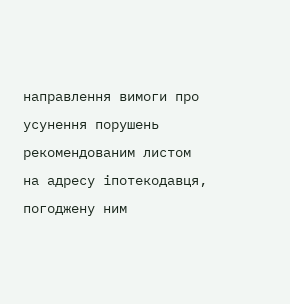направлення вимоги про усунення порушень рекомендованим листом на адресу іпотекодавця, погоджену ним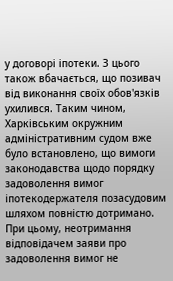у договорі іпотеки. З цього також вбачається, що позивач від виконання своїх обов'язків ухилився. Таким чином, Харківським окружним адміністративним судом вже було встановлено, що вимоги законодавства щодо порядку задоволення вимог іпотекодержателя позасудовим шляхом повністю дотримано. При цьому, неотримання відповідачем заяви про задоволення вимог не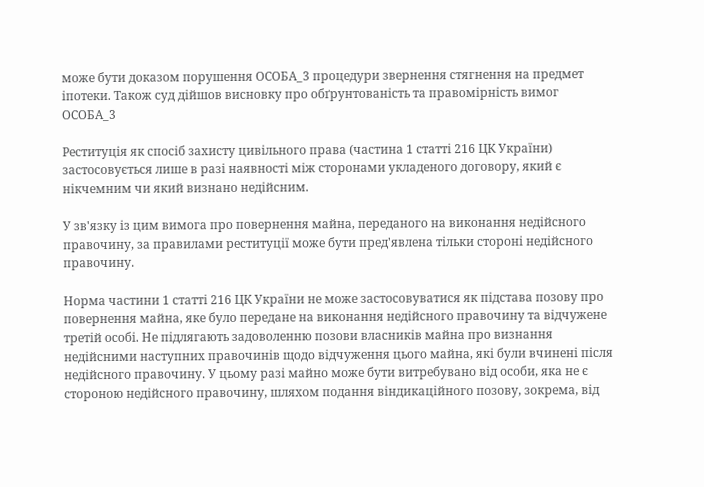може бути доказом порушення ОСОБА_3 процедури звернення стягнення на предмет іпотеки. Також суд дійшов висновку про обґрунтованість та правомірність вимог ОСОБА_3

Реституція як спосіб захисту цивільного права (частина 1 статті 216 ЦК України) застосовується лише в разі наявності між сторонами укладеного договору, який є нікчемним чи який визнано недійсним.

У зв'язку із цим вимога про повернення майна, переданого на виконання недійсного правочину, за правилами реституції може бути пред'явлена тільки стороні недійсного правочину.

Норма частини 1 статті 216 ЦК України не може застосовуватися як підстава позову про повернення майна, яке було передане на виконання недійсного правочину та відчужене третій особі. Не підлягають задоволенню позови власників майна про визнання недійсними наступних правочинів щодо відчуження цього майна, які були вчинені після недійсного правочину. У цьому разі майно може бути витребувано від особи, яка не є стороною недійсного правочину, шляхом подання віндикаційного позову, зокрема, від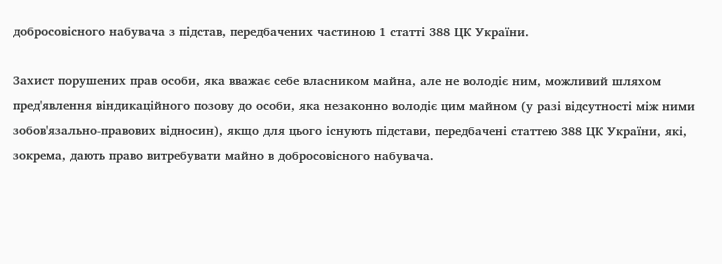добросовісного набувача з підстав, передбачених частиною 1 статті 388 ЦК України.

Захист порушених прав особи, яка вважає себе власником майна, але не володіє ним, можливий шляхом пред'явлення віндикаційного позову до особи, яка незаконно володіє цим майном (у разі відсутності між ними зобов'язально-правових відносин), якщо для цього існують підстави, передбачені статтею 388 ЦК України, які, зокрема, дають право витребувати майно в добросовісного набувача.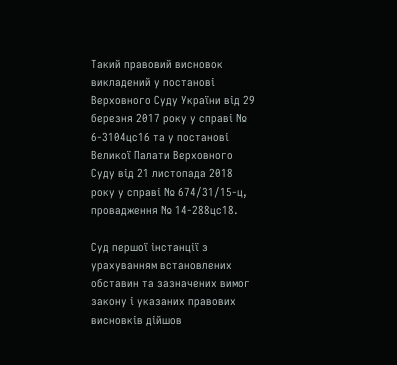Такий правовий висновок викладений у постанові Верховного Суду України від 29 березня 2017 року у справі № 6-3104цс16 та у постанові Великої Палати Верховного Суду від 21 листопада 2018 року у справі № 674/31/15-ц, провадження № 14-288цс18.

Суд першої інстанції з урахуванням встановлених обставин та зазначених вимог закону і указаних правових висновків дійшов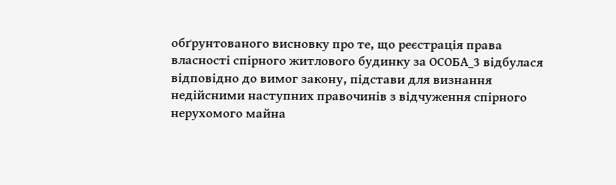обґрунтованого висновку про те, що реєстрація права власності спірного житлового будинку за ОСОБА_3 відбулася відповідно до вимог закону, підстави для визнання недійсними наступних правочинів з відчуження спірного нерухомого майна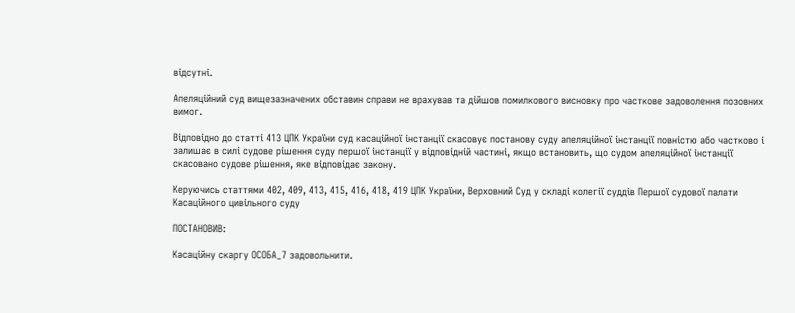відсутні.

Апеляційний суд вищезазначених обставин справи не врахував та дійшов помилкового висновку про часткове задоволення позовних вимог.

Відповідно до статті 413 ЦПК України суд касаційної інстанції скасовує постанову суду апеляційної інстанції повністю або частково і залишає в силі судове рішення суду першої інстанції у відповідній частині, якщо встановить, що судом апеляційної інстанції скасовано судове рішення, яке відповідає закону.

Керуючись статтями 402, 409, 413, 415, 416, 418, 419 ЦПК України, Верховний Суд у складі колегії суддів Першої судової палати Касаційного цивільного суду

ПОСТАНОВИВ:

Касаційну скаргу ОСОБА_7 задовольнити.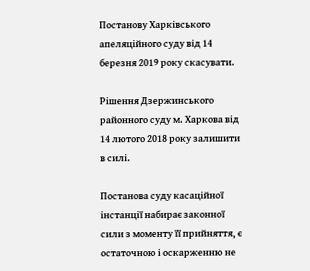Постанову Харківського апеляційного суду від 14 березня 2019 року скасувати.

Рішення Дзержинського районного суду м. Харкова від 14 лютого 2018 року залишити в силі.

Постанова суду касаційної інстанції набирає законної сили з моменту її прийняття, є остаточною і оскарженню не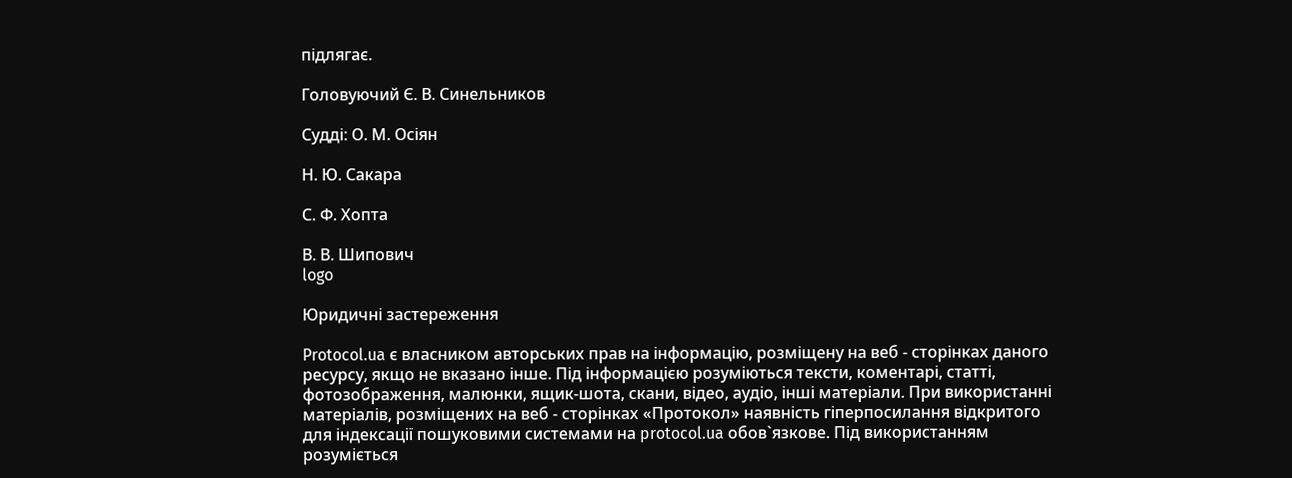підлягає.

Головуючий Є. В. Синельников

Судді: О. М. Осіян

Н. Ю. Сакара

С. Ф. Хопта

В. В. Шипович
logo

Юридичні застереження

Protocol.ua є власником авторських прав на інформацію, розміщену на веб - сторінках даного ресурсу, якщо не вказано інше. Під інформацією розуміються тексти, коментарі, статті, фотозображення, малюнки, ящик-шота, скани, відео, аудіо, інші матеріали. При використанні матеріалів, розміщених на веб - сторінках «Протокол» наявність гіперпосилання відкритого для індексації пошуковими системами на protocol.ua обов`язкове. Під використанням розуміється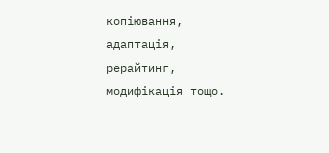копіювання, адаптація, рерайтинг, модифікація тощо.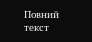Повний текст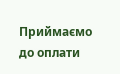Приймаємо до оплати